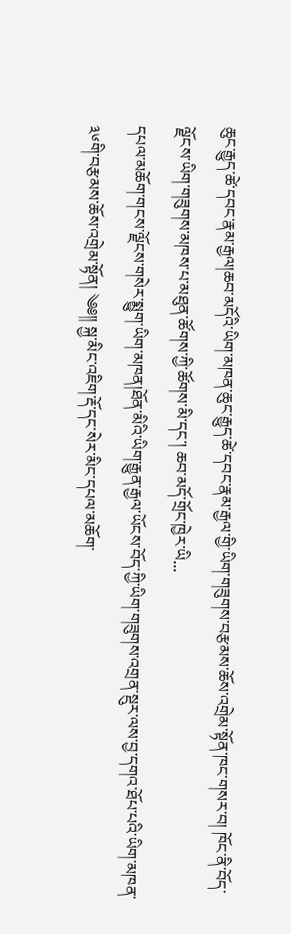ཆུང་རྒྱུད་ཚེ་དབང་རྣམ་རྒྱལ།ཆབ་མདོའི་ཡིག་མཁན་ཆུང་རྒྱུད་ཚེ་དབང་རྣམ་རྒྱལ་གྱི་ཡིག་གཟུགས་བརྩམས་ཆོས་འགྲེམ་སྟོན་ཁང་གསར་བ། ཁོང་ནི་བོད་ལྗོངས་ཡིག་གཟུགས་མཁས་པ་མཐུན་ཚོགས་ཀྱི་ཚོགས་མི་དང་། ཆབ་མདོ་གྲོང་ཁྱེར་ཡི...
དཔལ་མཆོག་གངས་ལྗོངས་གསེར་སྨྱུག་ཡིག་མཁན།ཐོན་མིའི་ཡིག་རྒྱུན་རྒྱལ་ཡོངས་བོད་ཀྱི་ཡིག་གཟུགས་འགྲན་སྡུར་ལས་བྱ་དགའ་ཐོཔ་པའི་ཡིག་མཁན་༣༦གི་བརྩམས་ཆོས་འགྲེམ་སྟོན། ༄༅།། སྐྱ་མིང་འཇིག་རྡོ་དང་སེར་མིང་དཔལ་མཆོག་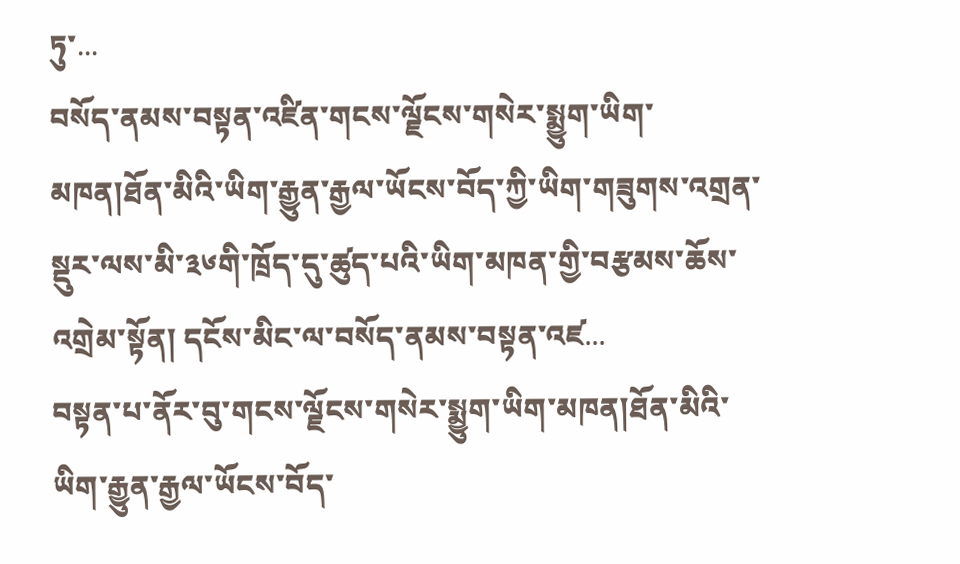ཏུ་...
བསོད་ནམས་བསྟན་འཛིན་གངས་ལྗོངས་གསེར་སྨྱུག་ཡིག་མཁན།ཐོན་མིའི་ཡིག་རྒྱུན་རྒྱལ་ཡོངས་བོད་ཀྱི་ཡིག་གཟུགས་འགྲན་སྡུར་ལས་མི་༣༦གི་ཁྲོད་དུ་ཚུད་པའི་ཡིག་མཁན་གྱི་བརྩམས་ཆོས་འགྲེམ་སྟོན། དངོས་མིང་ལ་བསོད་ནམས་བསྟན་འཛ...
བསྟན་པ་ནོར་བུ་གངས་ལྗོངས་གསེར་སྨྱུག་ཡིག་མཁན།ཐོན་མིའི་ཡིག་རྒྱུན་རྒྱལ་ཡོངས་བོད་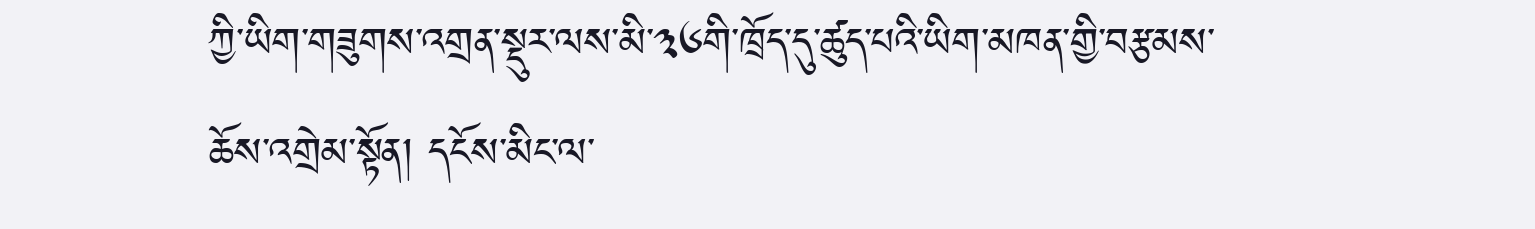ཀྱི་ཡིག་གཟུགས་འགྲན་སྡུར་ལས་མི་༣༦གི་ཁྲོད་དུ་ཚུད་པའི་ཡིག་མཁན་གྱི་བརྩམས་ཆོས་འགྲེམ་སྟོན། དངོས་མིང་ལ་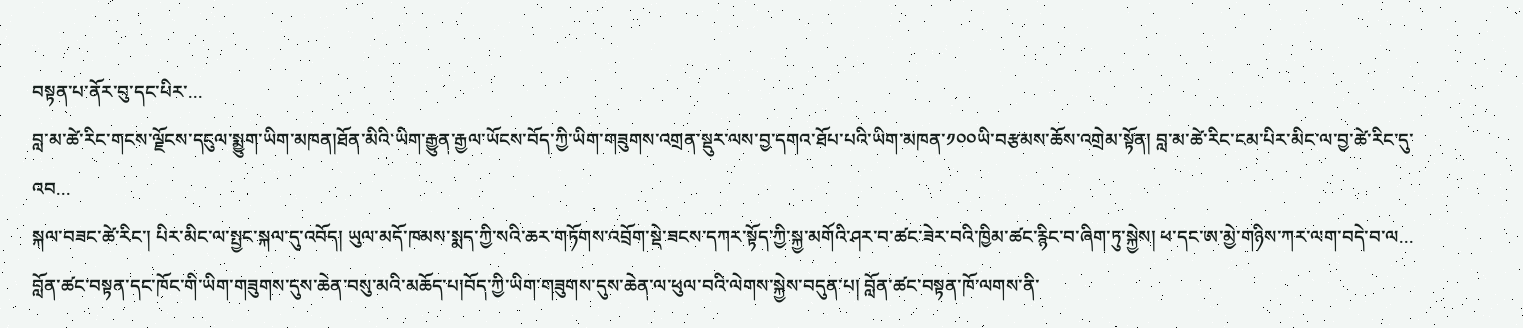བསྟན་པ་ནོར་བུ་དང་པིར་...
བླ་མ་ཚེ་རིང་གངས་ལྗོངས་དངུལ་སྨྱུག་ཡིག་མཁན།ཐོན་མིའི་ཡིག་རྒྱུན་རྒྱལ་ཡོངས་བོད་ཀྱི་ཡིག་གཟུགས་འགྲན་སྡུར་ལས་བྱ་དགའ་ཐོཔ་པའི་ཡིག་མཁན་༡༠༠ཡི་བརྩམས་ཆོས་འགྲེམ་སྟོན། བླ་མ་ཚེ་རིང་ངམ་པིར་མིང་ལ་བྱ་ཚེ་རིང་དུ་འབ...
སྐལ་བཟང་ཚེ་རིང་། པིར་མིང་ལ་སྤྱང་སྐལ་དུ་འབོད། ཡུལ་མདོ་ཁམས་སྨད་ཀྱི་སའི་ཆར་གཏོགས་འབྲོག་སྡེ་ཟངས་དཀར་སྟོད་ཀྱི་སྐྱ་མགོའི་ཤར་བ་ཚང་ཟེར་བའི་ཁྱིམ་ཚང་རྙིང་བ་ཞིག་ཏུ་སྐྱེས། ཕ་དང་ཨ་མྱེ་གཉིས་ཀར་ལག་བདེ་བ་ལ...
བློན་ཚང་བསྟན་དང་ཁོང་གི་ཡིག་གཟུགས་དུས་ཆེན་བསུ་མའི་མཆོད་པ།བོད་ཀྱི་ཡིག་གཟུགས་དུས་ཆེན་ལ་ཕུལ་བའི་ལེགས་སྐྱེས་བདུན་པ། བློན་ཚང་བསྟན་ཁོ་ལགས་ནི་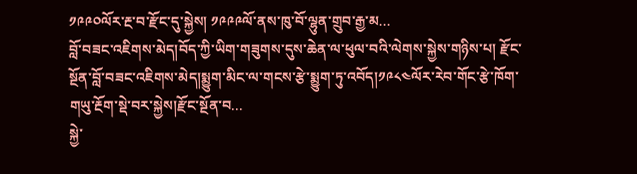༡༩༩༠ལོར་རྔ་བ་རྫོང་དུ་སྐྱེས། ༡༩༩༩ལོ་ནས་ཁུ་བོ་ལྷུན་གྲུབ་རྒྱ་མ...
བློ་བཟང་འཇིགས་མེད།བོད་ཀྱི་ཡིག་གཟུགས་དུས་ཆེན་ལ་ཕུལ་བའི་ལེགས་སྐྱེས་གཉིས་པ། རྫོང་སྔོན་བློ་བཟང་འཇིགས་མེད།སྨྱུག་མིང་ལ་གངས་རྩེ་སྨྱུག་ཏུ་འབོད།༡༩༨༤ལོར་རེབ་གོང་རྩེ་ཁོག་གཡུ་རྔོག་སྡེ་བར་སྐྱེས།རྫོང་སྔོན་བ...
སྐྱེ་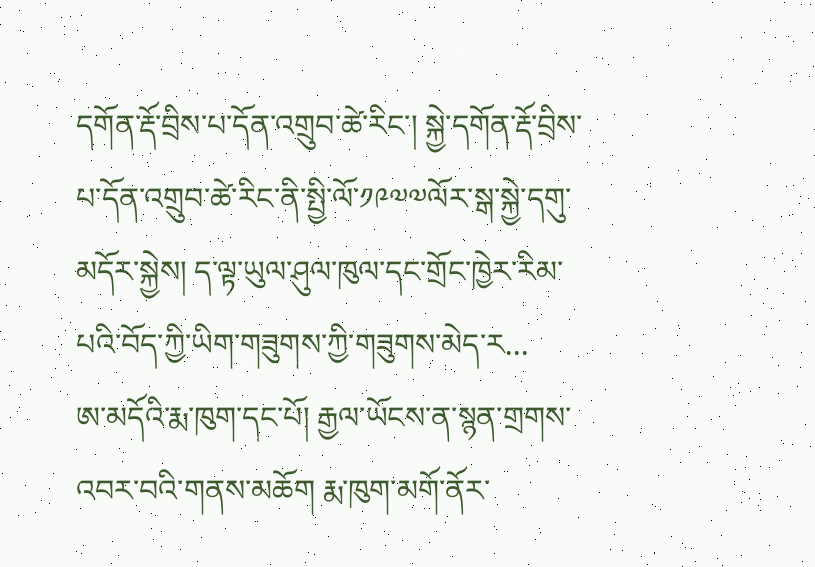དགོན་རྡོ་བྲིས་པ་དོན་འགྲུབ་ཚེ་རིང་། སྐྱེ་དགོན་རྡོ་བྲིས་པ་དོན་འགྲུབ་ཚེ་རིང་ནི་སྤྱི་ལོ་༡༩༧༧ལོར་སྒ་སྐྱེ་དགུ་མདོར་སྐྱེས། ད་ལྟ་ཡུལ་ཤུལ་ཁུལ་དང་གྲོང་ཁྱེར་རིམ་པའི་བོད་ཀྱི་ཡིག་གཟུགས་ཀྱི་གཟུགས་མེད་ར...
ཨ་མདོའི་རྨ་ཁུག་དང་པོ། རྒྱལ་ཡོངས་ན་སྙན་གྲགས་འབར་བའི་གནས་མཆོག རྨ་ཁུག་མགོ་ནོར་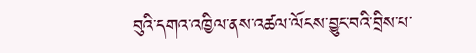བུའི་དགའ་འཁྱིལ་ནས་འཚལ་ལོངས་བྱུང་བའི་བྲིས་པ་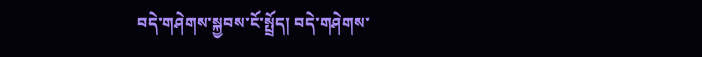བདེ་གཤེགས་སྐྱབས་ངོ་སྤྲོད། བདེ་གཤེགས་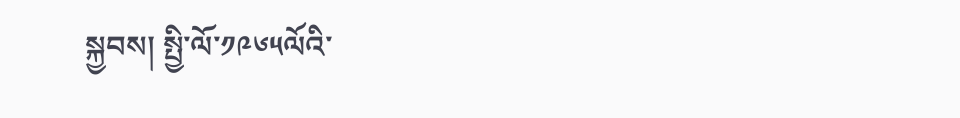སྐྱབས། སྤྱི་ལོ་༡༩༦༥ལོའི་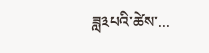ཟླ༣པའི་ཚེས་...